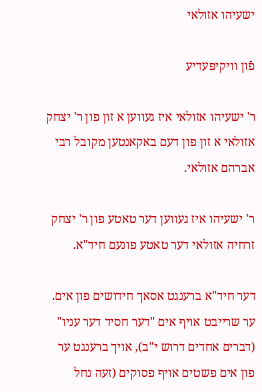ישעיהו אזולאי

פֿון װיקיפּעדיע

ר' ישעיהו אזולאי איז געווען א זון פון ר' יצחק אזולאי א זון פון דעם באקאנטען מקובל רבי אברהם אזולאי.

ר' ישעיהו איז געווען דער טאטע פון ר' יצחק זרחיה אזולאי דער טאטע פונעם חיד"א.

דער חיד"א ברענגט אסאך חידושים פון אים. ער שרייבט אויף אים "דער חסיד דער עניו" (דברים אחדים דרוש י"ב), אויך ברענגט ער פון אים פשטים אויף פסוקים (זעה נחל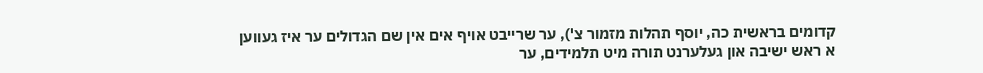קדומים בראשית כה, יוסף תהלות מזמור צ'), ער שרייבט אויף אים אין שם הגדולים ער איז געווען א ראש ישיבה און געלערנט תורה מיט תלמידים, ער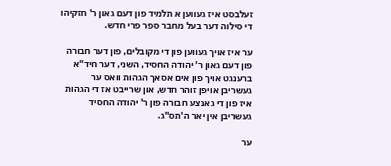זעלבסט איז געווען א תלמיד פון דעם גאון ר' חזקיהו די סילוה דער בעל מחבר ספר פרי חדש.

ער איז אויך געווען פון די מקובלים, פון דער חבורה פון דעם גאון ר' יהודה החסיד, השני, דער חיד"א ברענגט אויך פון אים אסאך הגהות וואס ער געשריבן אויפן זוהר חדש, און שרייבט אז די הגהות איז פון די גאנצע חבורה פון ר' יהודה החסיד געשריבן אין יאר ה'תס"ג.

ער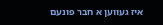איז געווען א חבר פונעם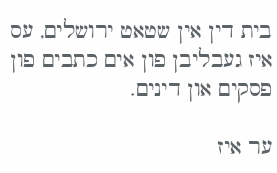בית דין אין שטאט ירושלים, עס איז געבליבן פון אים כתבים פון פסקים און דינים.

ער איז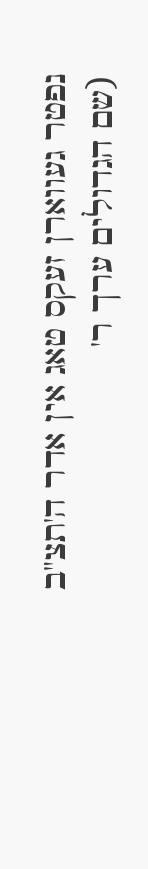נפטר געווארן זעקס טאג אין אדר ה'תצ"ב (שם הגדולים ערך ר'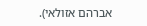אברהם אזולאי).